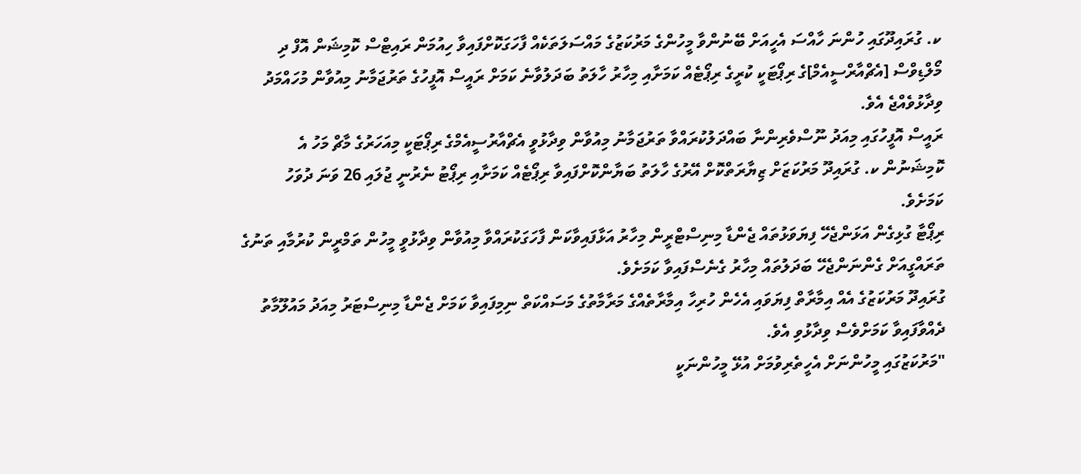ކ. ގުރައިދޫގައި ހުންނަ ހާއްސަ އެހީއަށް ބޭނުންވާ މީހުންގެ މަރުކަޒުގެ މައްސަލަތަކެއް ފާހަގަކޮށްފައިވާ ހިއުމަން ރައިޓްސް ކޮމިޝަން އޮފް ދި މޯލްޑިވްސް [އެޗްއާރްސީއެމް]ގެ ރިޕޯޓަކީ ކުރީގެ ރިޕޯޓެއް ކަމަށާއި މިހާރު ހާލަތު ބަދަލުވާނެ ކަމަށް ރައީސް އޮފީހުގެ ތަރުޖަމާނު މިއުވާން މުހައްމަދު ވިދާޅުވެއްޖެ އެވެ.
ރައީސް އޮފީހުގައި މިއަދު ނޫސްވެރިންނާ ބައްދަލުކުރައްވާ ތަރުޖަމާނު މިއުވާން ވިދާޅުވީ އެޗްއާރުސީއެމްގެ ރިޕޯޓަކީ މިއަހަރުގެ މާޗް މަހު އެ ކޮމިޝަނުން ކ. ގުރައިދޫ މަރުކަޒަށް ޒިޔާރަތްކޮށް އޭރުގެ ހާލަތު ބަޔާންކޮށްފައިވާ ރިޕޯޓެއް ކަމަށާއި ރިޕޯޓު ނެރުނީ ޖުލައި 26 ވަނަ ދުވަހު ކަމަށެވެ.
ރިޕޯޓާ ގުޅިގެން އަޅަންޖެހޭ ފިޔަވަޅުތައް ޖެންޑާ މިނިސްޓްރީން މިހާރު އަޅާފައިވާކަން ފާހަގަކުރައްވާ މިއުވާން ވިދާޅުވީ މީހުން ތަމްރީން ކުރުމާއި ތަނުގެ ތަރައްގީއަށް ގެންނަންޖެހޭ ބަދަލުތައް މިހާރު ގެނެސްފައިވާ ކަމަށެވެ.
ގުރައިދޫ މަރުކަޒުގެ އެއް އިމާރާތް ފިޔަވައި އެހެން ހުރިހާ އިމާރާތެއްގެ މަރާމާތުގެ މަސައްކަތް ނިމިފައިވާ ކަމަށް ޖެންޑާ މިނިސްޓަރު މިއަދު މައުލޫމާތު ދެއްވާފައިވާ ކަމަށްވެސް ވިދާޅުވި އެވެ.
"މަރުކަޒުގައި މީހުންނަށް އެހީތެރިވުމަށް އުޅޭ މީހުންނަކީ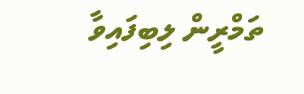ތަމްރީން ލިބިފައިވާ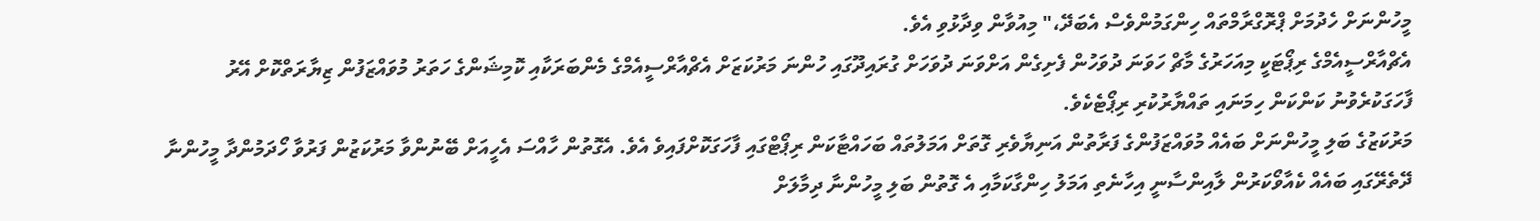މީހުންނަށް ހެދުމަށް ޕްރޮގްރާމްތައް ހިންގަމުންވެސް އެބަދޭ،" މިއުވާން ވިދާޅުވި އެވެ.
އެޗްއާރްސީއެމްގެ ރިޕޯޓަކީ މިއަހަރުގެ މާޗް ހަވަނަ ދުވަހުން ފެށިގެން އަށްވަނަ ދުވަހަށް ގުރައިދޫގައި ހުންނަ މަރުކަޒަށް އެޗްއާރްސީއެމްގެ މެންބަރަކާއި ކޮމިޝަންގެ ހަތަރު މުވައްޒަފުން ޒިޔާރަތްކޮށް އޭރު ފާހަގަކުރެވުނު ކަންކަން ހިމަނައި ތައްޔާރުކުރި ރިޕޯޓެކެވެ.
މަރުކަޒުގެ ބަލި މީހުންނަށް ބައެއް މުވައްޒަފުންގެ ފަރާތުން އަނިޔާވެރި ގޮތަށް އަމަލުތައް ބަހައްޓާކަން ރިޕޯޓްގައި ފާހަގަކޮށްފައިވެ އެވެ. އެގޮތުން ހާއްސަ އެހީއަށް ބޭނުންވާ މަރުކަޒުން ފަރުވާ ހޯދަމުންދާ މީހުންނާ ދޭތެރޭގައި ބައެއް ކެއާވޯކަރުން ލާއިންސާނީ އިހާނެތި އަމަލު ހިންގާކަމާއި އެ ގޮތުން ބަލި މީހުންނާ ދިމާލަށް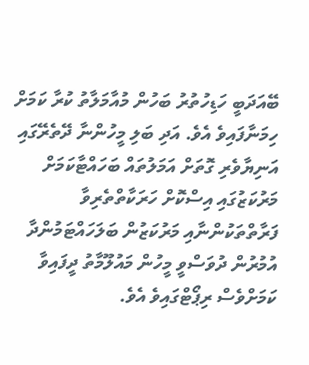ބޭއަދަބީ ހަޑިހުތުރު ބަހުން މުއާމަލާތު ކުރާ ކަމަށް ހިމަނާފައިވެ އެވެ. އަދި ބަލި މީހުންނާ ދޭތެރޭގައި އަނިޔާވެރި ގޮތަށް އަމަލުތައް ބަހައްޓާކަމަށް މަރުކަޒުގައި އިސްކޮށް ހަރަކާތްތެރިވާ ފަރާތްތަކުންނާއި މަރުކަޒުން ބަލަހައްޓަމުންދާ އުމުރުން ދުވަސްވީ މީހުން މައުލޫމާތު ދީފައިވާ ކަމަށްވެސް ރިޕޯޓްގައިވެ އެވެ.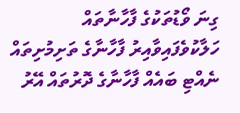ގިނަ ވޯޑުތަކުގެ ފާހާނާތައް ހަލާކުވެފައިވާއިރު ފާހާނާގެ ތަށިމުށިތައް ނެއްޓި ބައެއް ފާހާނާގެ ދޮރުތައް އޭރު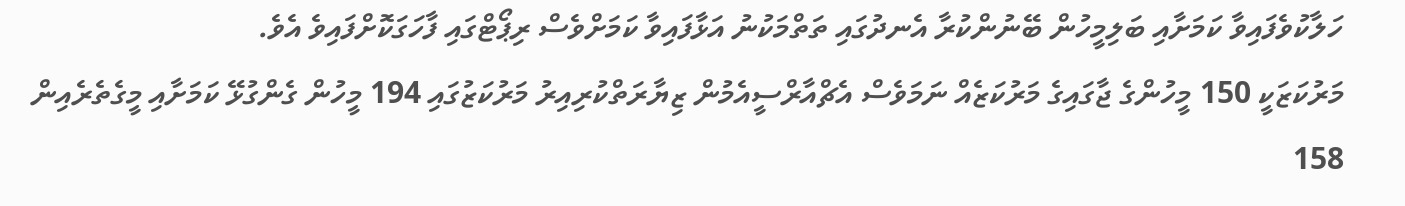ހަލާކުވެފައިވާ ކަމަށާއި ބަލިމީހުން ބޭނުންކުރާ އެނދުގައި ތަތްމަކުނު އަޅާފައިވާ ކަމަށްވެސް ރިޕޯޓްގައި ފާހަގަކޮށްފައިވެ އެވެ.
މަރުކަޒަކީ 150 މީހުންގެ ޖާގައިގެ މަރުކަޒެއް ނަމަވެސް އެޗްއާރްސީއެމުން ޒިޔާރަތްކުރިއިރު މަރުކަޒުގައި 194 މީހުން ގެންގުޅޭ ކަމަށާއި މީގެތެރެއިން 158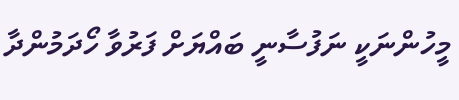މީހުންނަކީ ނަފުސާނީ ބައްޔަށް ފަރުވާ ހޯދަމުންދާ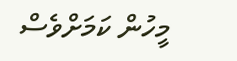މީހުން ކަމަށްވެސް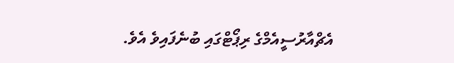އެޗްއާރުސީއެމްގެ ރިޕޯޓްގައި ބުނެފައިވެ އެވެ.